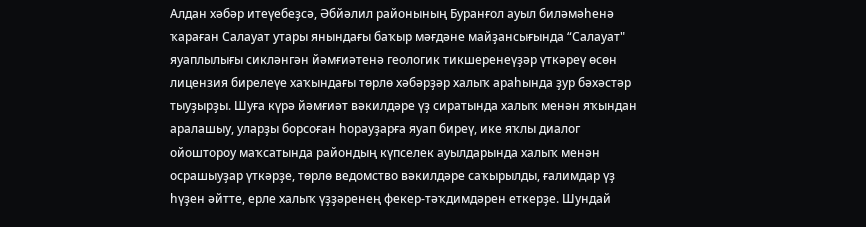Алдан хәбәр итеүебеҙсә, Әбйәлил районының Буранғол ауыл биләмәһенә ҡараған Салауат утары янындағы баҡыр мәғдәне майҙансығында “Салауат" яуаплылығы сикләнгән йәмғиәтенә геологик тикшеренеүҙәр үткәреү өсөн лицензия бирелеүе хаҡындағы төрлө хәбәрҙәр халыҡ араһында ҙур бәхәстәр тыуҙырҙы. Шуға күрә йәмғиәт вәкилдәре үҙ сиратында халыҡ менән яҡындан аралашыу, уларҙы борсоған һорауҙарға яуап биреү, ике яҡлы диалог ойоштороу маҡсатында райондың күпселек ауылдарында халыҡ менән осрашыуҙар үткәрҙе, төрлө ведомство вәкилдәре саҡырылды, ғалимдар үҙ һүҙен әйтте, ерле халыҡ үҙҙәренең фекер-тәҡдимдәрен еткерҙе. Шундай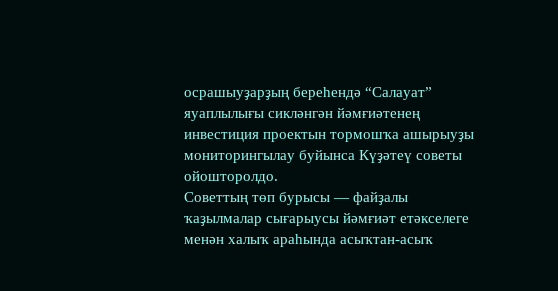осрашыуҙарҙың береһендә “Салауат” яуаплылығы сикләнгән йәмғиәтенең инвестиция проектын тормошҡа ашырыуҙы мониторингылау буйынса Күҙәтеү советы ойошторолдо.
Советтың төп бурысы — файҙалы ҡаҙылмалар сығарыусы йәмғиәт етәкселеге менән халыҡ араһында асыҡтан-асыҡ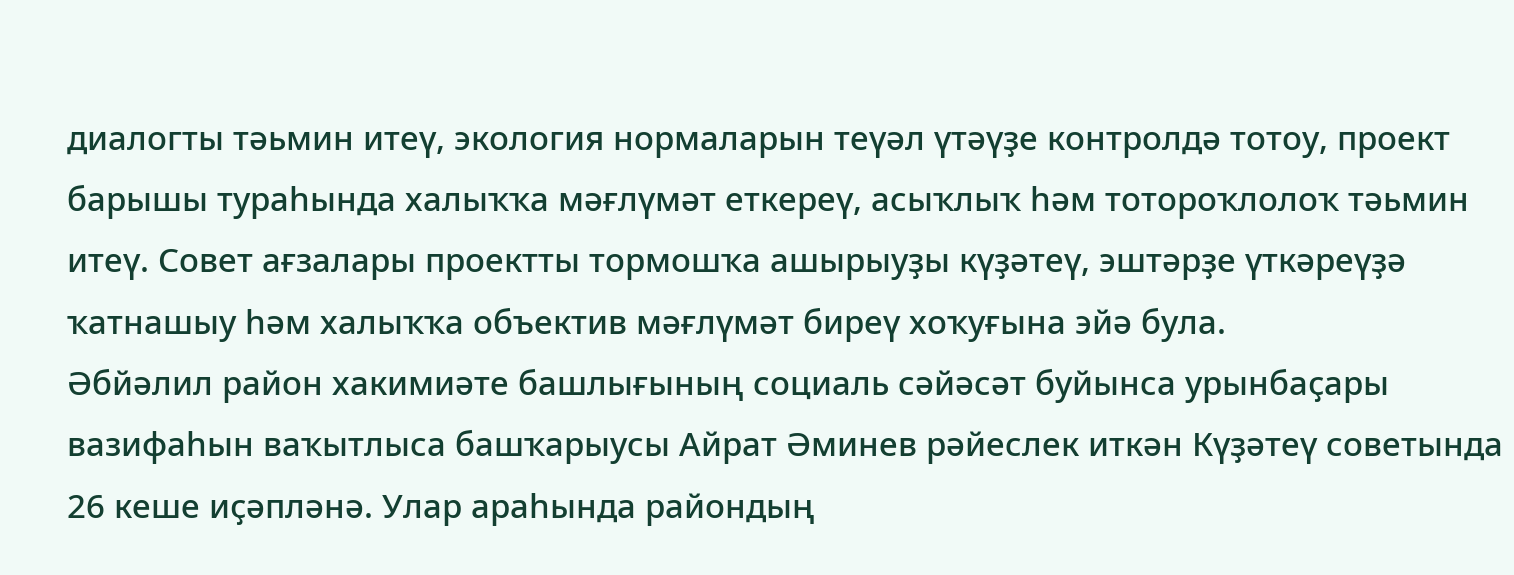диалогты тәьмин итеү, экология нормаларын теүәл үтәүҙе контролдә тотоу, проект барышы тураһында халыҡҡа мәғлүмәт еткереү, асыҡлыҡ һәм тотороҡлолоҡ тәьмин итеү. Совет ағзалары проектты тормошҡа ашырыуҙы күҙәтеү, эштәрҙе үткәреүҙә ҡатнашыу һәм халыҡҡа объектив мәғлүмәт биреү хоҡуғына эйә була.
Әбйәлил район хакимиәте башлығының социаль сәйәсәт буйынса урынбаҫары вазифаһын ваҡытлыса башҡарыусы Айрат Әминев рәйеслек иткән Күҙәтеү советында 26 кеше иҫәпләнә. Улар араһында райондың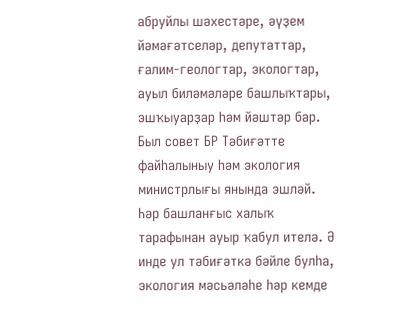абруйлы шәхестәре, әүҙем йәмәғәтселәр, депутаттар, ғалим-геологтар, экологтар, ауыл биләмәләре башлыҡтары, эшҡыуарҙар һәм йәштәр бар. Был совет БР Тәбиғәтте файһалыныу һәм экология министрлығы янында эшләй.
Һәр башланғыс халыҡ тарафынан ауыр ҡабул ителә. Ә инде ул тәбиғәткә бәйле булһа, экология мәсьәләһе һәр кемде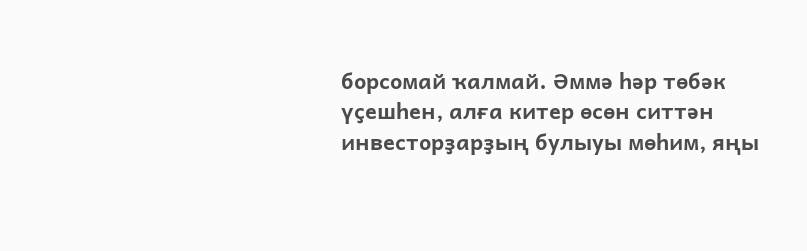борсомай ҡалмай. Әммә һәр төбәк үҫешһен, алға китер өсөн ситтән инвесторҙарҙың булыуы мөһим, яңы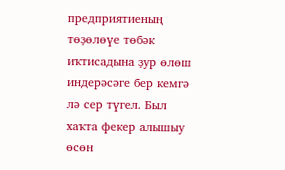предприятиеның төҙөлөүе төбәк иҡтисадына ҙур өлөш индерәсәге бер кемгә лә сер түгел. Был хаҡта фекер алышыу өсөн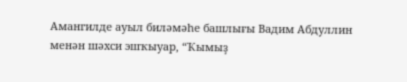Амангилде ауыл биләмәһе башлығы Вадим Абдуллин менән шәхси эшҡыуар, “Ҡымыҙ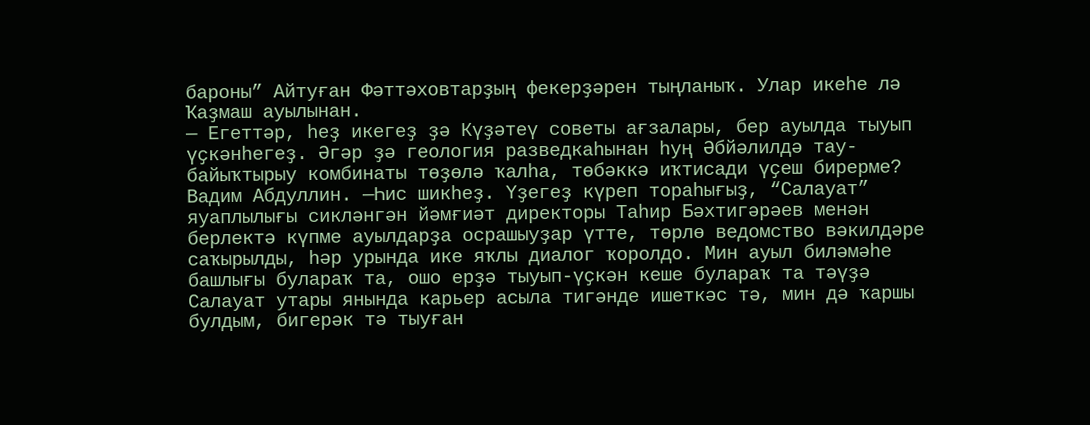бароны” Айтуған Фәттәховтарҙың фекерҙәрен тыңланыҡ. Улар икеһе лә Ҡаҙмаш ауылынан.
— Егеттәр, һеҙ икегеҙ ҙә Күҙәтеү советы ағзалары, бер ауылда тыуып үҫкәнһегеҙ. Әгәр ҙә геология разведкаһынан һуң Әбйәлилдә тау-байыҡтырыу комбинаты төҙөлә ҡалһа, төбәккә иҡтисади үҫеш бирерме?
Вадим Абдуллин. —Һис шикһеҙ. Үҙегеҙ күреп тораһығыҙ, “Салауат” яуаплылығы сикләнгән йәмғиәт директоры Таһир Бәхтигәрәев менән берлектә күпме ауылдарҙа осрашыуҙар үтте, төрлө ведомство вәкилдәре саҡырылды, һәр урында ике яҡлы диалог ҡоролдо. Мин ауыл биләмәһе башлығы булараҡ та, ошо ерҙә тыуып-үҫкән кеше булараҡ та тәүҙә Салауат утары янында карьер асыла тигәнде ишеткәс тә, мин дә ҡаршы булдым, бигерәк тә тыуған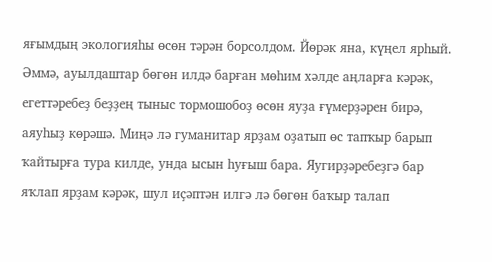яғымдың экологияһы өсөн тәрән борсолдом. Йөрәк яна, күңел ярһый. Әммә, ауылдаштар бөгөн илдә барған мөһим хәлде аңларға кәрәк, егеттәребеҙ беҙҙең тыныс тормошобоҙ өсөн яуҙа ғүмерҙәрен бирә, аяуһыҙ көрәшә. Миңә лә гуманитар ярҙам оҙатып өс тапҡыр барып ҡайтырға тура килде, унда ысын һуғыш бара. Яугирҙәребеҙгә бар яҡлап ярҙам кәрәк, шул иҫәптән илгә лә бөгөн баҡыр талап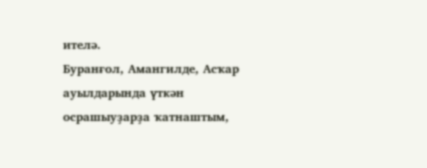ителә.
Буранғол, Амангилде, Асҡар ауылдарында үткән осрашыуҙарҙа ҡатнаштым,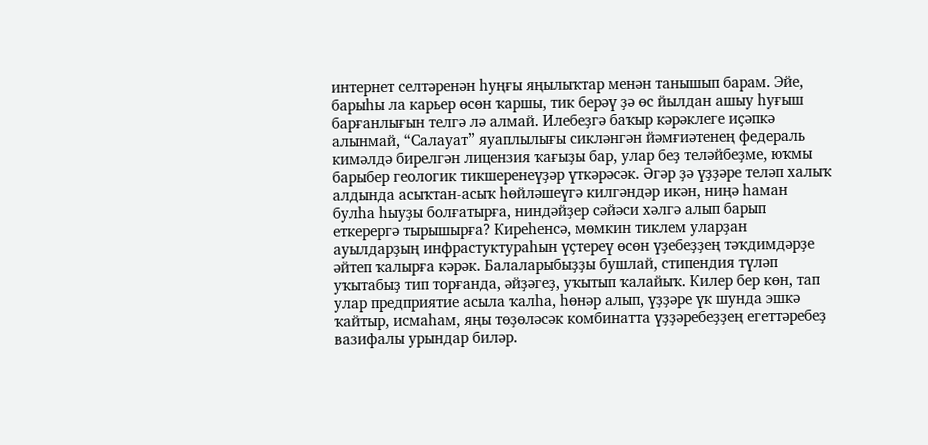интернет селтәренән һуңғы яңылыҡтар менән танышып барам. Эйе, барыһы ла карьер өсөн ҡаршы, тик берәү ҙә өс йылдан ашыу һуғыш барғанлығын телгә лә алмай. Илебеҙгә баҡыр кәрәклеге иҫәпкә алынмай, “Салауат” яуаплылығы сикләнгән йәмғиәтенең федераль кимәлдә бирелгән лицензия ҡағыҙы бар, улар беҙ теләйбеҙме, юҡмы барыбер геологик тикшеренеүҙәр үткәрәсәк. Әгәр ҙә үҙҙәре теләп халыҡ алдында асыҡтан-асыҡ һөйләшеүгә килгәндәр икән, ниңә һаман булһа һыуҙы болғатырға, ниндәйҙер сәйәси хәлгә алып барып еткерергә тырышырға? Киреһенсә, мөмкин тиклем уларҙан ауылдарҙың инфрастуктураһын үҫтереү өсөн үҙебеҙҙең тәҡдимдәрҙе әйтеп ҡалырға кәрәк. Балаларыбыҙҙы бушлай, стипендия түләп уҡытабыҙ тип торғанда, әйҙәгеҙ, уҡытып ҡалайыҡ. Килер бер көн, тап улар предприятие асыла ҡалһа, һөнәр алып, үҙҙәре үк шунда эшкә ҡайтыр, исмаһам, яңы төҙөләсәк комбинатта үҙҙәребеҙҙең егеттәребеҙ вазифалы урындар биләр.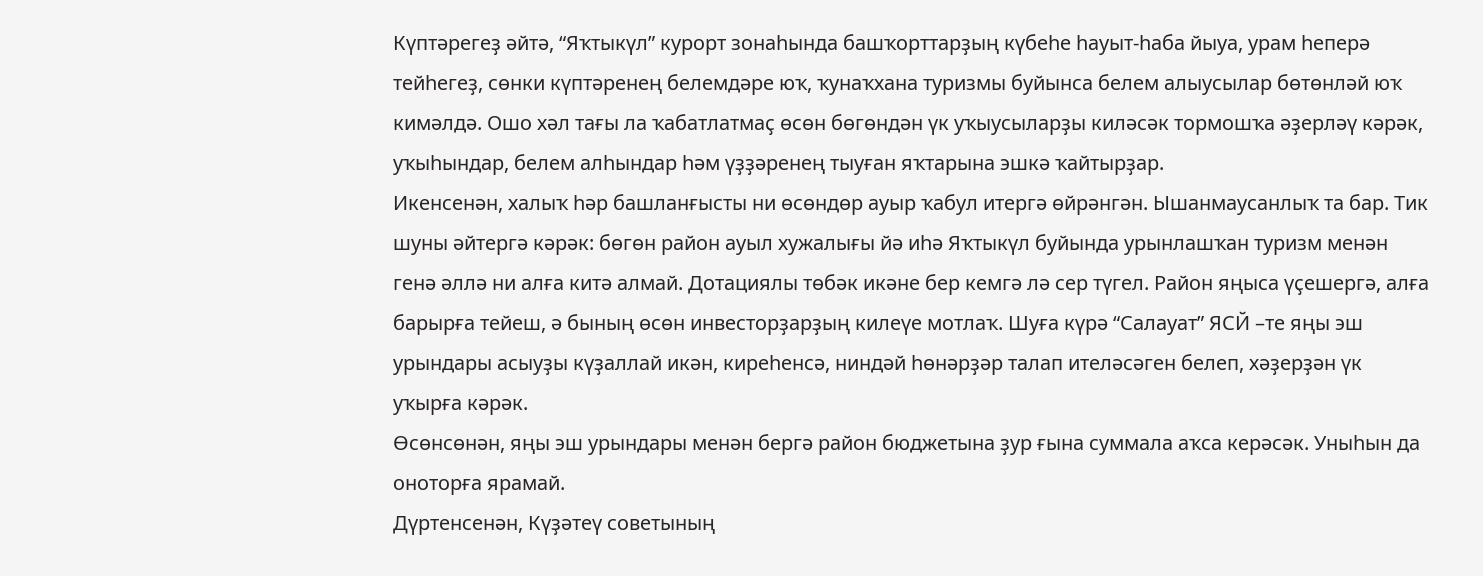Күптәрегеҙ әйтә, “Яҡтыкүл” курорт зонаһында башҡорттарҙың күбеһе һауыт-һаба йыуа, урам һеперә тейһегеҙ, сөнки күптәренең белемдәре юҡ, ҡунаҡхана туризмы буйынса белем алыусылар бөтөнләй юҡ кимәлдә. Ошо хәл тағы ла ҡабатлатмаҫ өсөн бөгөндән үк уҡыусыларҙы киләсәк тормошҡа әҙерләү кәрәк, уҡыһындар, белем алһындар һәм үҙҙәренең тыуған яҡтарына эшкә ҡайтырҙар.
Икенсенән, халыҡ һәр башланғысты ни өсөндөр ауыр ҡабул итергә өйрәнгән. Ышанмаусанлыҡ та бар. Тик шуны әйтергә кәрәк: бөгөн район ауыл хужалығы йә иһә Яҡтыкүл буйында урынлашҡан туризм менән генә әллә ни алға китә алмай. Дотациялы төбәк икәне бер кемгә лә сер түгел. Район яңыса үҫешергә, алға барырға тейеш, ә бының өсөн инвесторҙарҙың килеүе мотлаҡ. Шуға күрә “Салауат” ЯСЙ –те яңы эш урындары асыуҙы күҙаллай икән, киреһенсә, ниндәй һөнәрҙәр талап ителәсәген белеп, хәҙерҙән үк уҡырға кәрәк.
Өсөнсөнән, яңы эш урындары менән бергә район бюджетына ҙур ғына суммала аҡса керәсәк. Уныһын да оноторға ярамай.
Дүртенсенән, Күҙәтеү советының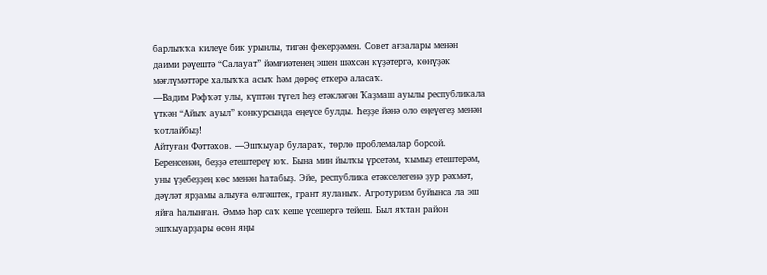барлыҡҡа килеүе бик урынлы, тигән фекерҙәмен. Совет ағзалары менән даими рәүештә “Салауат” йәмғиәтенең эшен шәхсән күҙәтергә, көнүҙәк мәғлүмәттәре халыҡҡа асыҡ һәм дөрөҫ еткерә аласаҡ.
—Вадим Рәфҡәт улы, күптән түгел һеҙ етәкләгән Ҡаҙмаш ауылы республикала үткән “Айыҡ ауыл” конкурсында еңеүсе булды. Һеҙҙе йәнә оло еңеүегеҙ менән ҡотлайбыҙ!
Айтуған Фәттәхов. —Эшҡыуар булараҡ, төрлө проблемалар борсой. Беренсенән, беҙҙә етештереү юҡ. Бына мин йылҡы үрсетәм, ҡымыҙ етештерәм, уны үҙебеҙҙең көс менән һатабыҙ. Эйе, республика етәкселегенә ҙур рәхмәт, дәүләт ярҙамы алыуға өлгәштек, грант яуланыҡ. Агротуризм буйынса ла эш яйға һалынған. Әммә һәр саҡ кеше үсешергә тейеш. Был яҡтан район эшҡыуарҙары өсөн яңы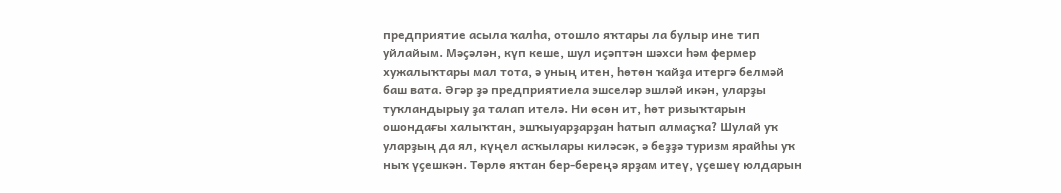предприятие асыла ҡалһа, отошло яҡтары ла булыр ине тип уйлайым. Мәҫәлән, күп кеше, шул иҫәптән шәхси һәм фермер хужалыҡтары мал тота, ә уның итен, һөтөн ҡайҙа итергә белмәй баш вата. Әгәр ҙә предприятиела эшселәр эшләй икән, уларҙы туҡландырыу ҙа талап ителә. Ни өсөн ит, һөт ризыҡтарын ошондағы халыҡтан, эшҡыуарҙарҙан һатып алмаҫҡа? Шулай уҡ уларҙың да ял, күңел асҡылары киләсәк, ә беҙҙә туризм ярайһы уҡ ныҡ үҫешкән. Төрлө яҡтан бер-береңә ярҙам итеү, үҫешеү юлдарын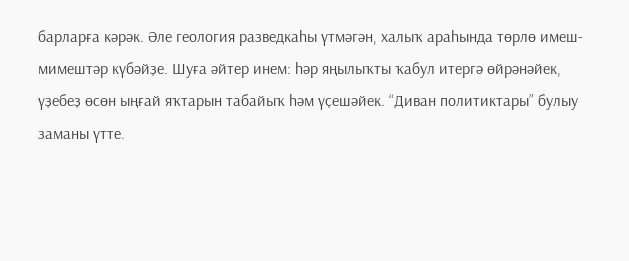барларға кәрәк. Әле геология разведкаһы үтмәгән, халыҡ араһында төрлө имеш-мимештәр күбәйҙе. Шуға әйтер инем: һәр яңылыҡты ҡабул итергә өйрәнәйек, үҙебеҙ өсөн ыңғай яҡтарын табайыҡ һәм үҫешәйек. “Диван политиктары” булыу заманы үтте.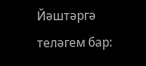Йәштәргә теләгем бар: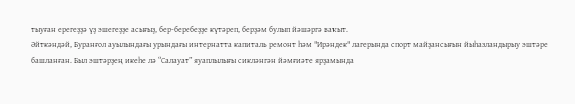тыуған ерегеҙҙә үҙ эшегеҙҙе асығыҙ, бер-беребеҙҙе күтәреп, берҙәм булып йәшәргә ваҡыт.
Әйткәндәй, Буранғол ауылындағы урындағы интернатта капиталь ремонт һәм "Ирәндек" лагерында спорт майҙансығын йыһазландырыу эштәре башланған. Был эштәрҙең икеһе лә “Салауат” яуаплылығы сикләнгән йәмғиәте ярҙамында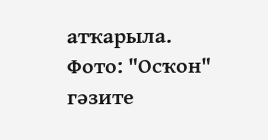атҡарыла.
Фото: "Осҡон" гәзите